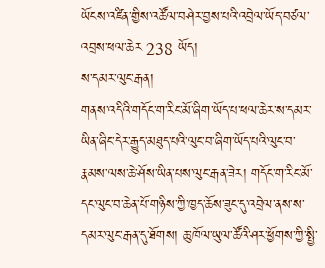ཡོངས་འཛིན་གྱིས་འཚོལ་བཤེར་བྱས་པའི་འབྲེལ་ཡོད་བཙལ་འབྲས་ཕལ་ཆེར 238 ཡོད།
ས་དམར་ལུང་རྒན།
གནས་འདིའི་གདོང་ག་རིང་མོ་ཞིག་ཡོད་པ་ཕལ་ཆེར་ས་དམར་ཡིན་ཞིང་དེར་རྒྱུད་མཐུད་པའི་ལུང་བ་ཞིག་ཡོད་པའི་ལུང་བ་རྣམས་ལས་ཆེ་ཤོས་ཡིན་པས་ལུང་རྒན་ཟེར། གདོང་ག་རིང་མོ་དང་ལུང་བ་ཆེན་པོ་གཉིས་ཀྱི་ཁྱད་ཆོས་ཟུང་དུ་འབྲེལ་ནས་ས་དམར་ལུང་རྒན་དུ་ཐོགས། ཆུ་ཁོལ་ཡུལ་ཚོའི་ཤར་ཕྱོགས་ཀྱི་སྤྱི་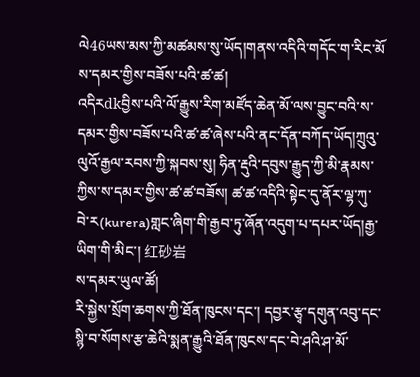ལེ46ཡས་མས་ཀྱི་མཚམས་སུ་ཡོད།གནས་འདིའི་གདོང་ག་རིང་མོ
ས་དམར་གྱིས་བཟོས་པའི་ཚ་ཚ།
འདིརdkབྱིས་པའི་ལོ་རྒྱུས་རིག་མཛོད་ཆེན་མོ་ལས་བྱུང་བའི་ས་དམར་གྱིས་བཟོས་པའི་ཚ་ཚ་ཞེས་པའི་ནང་དོན་བཀོད་ཡོད།ཀྲུའུ་ལུའོ་རྒྱལ་རབས་ཀྱི་སྐབས་སུ། ཧིན་རྡུའི་དབུས་རྒྱུད་ཀྱི་མི་རྣམས་ཀྱིས་ས་དམར་གྱིས་ཚ་ཚ་བཟོས། ཚ་ཚ་འདིའི་སྟེང་དུ་ནོར་ལྷ་ཀུ་བེ་ར(kurera)གླང་ཞིག་གི་རྒྱབ་ཏུ་ཞོན་འདུག་པ་དཔར་ཡོད།རྒྱ་ཡིག་གི་མིང་། 红砂岩
ས་དམར་ཡུལ་ཚོ།
རི་སྐྱེས་སྲོག་ཆགས་ཀྱི་ཐོན་ཁུངས་དང་། དབྱར་རྩྭ་དགུན་འབུ་དང་སྙི་བ་སོགས་རྩ་ཆེའི་སྨན་རྒྱུའི་ཐོན་ཁུངས་དང་བེ་ཤའི་ཤ་མོ་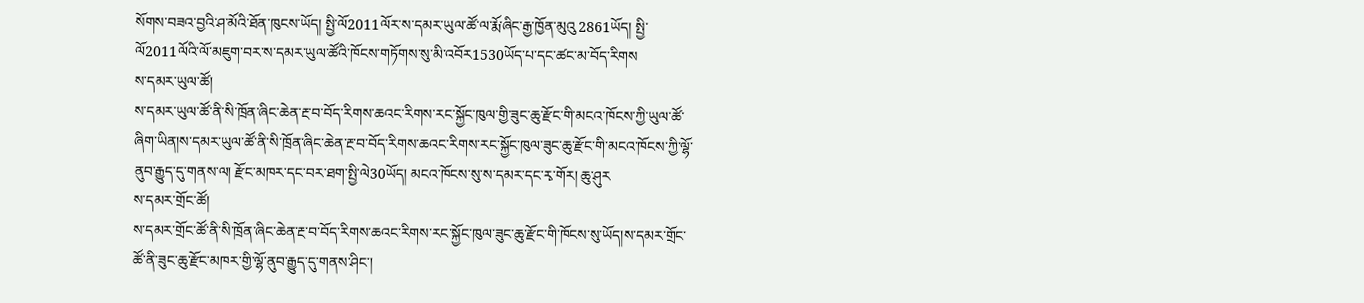སོགས་བཟའ་བྱའི་ཤ་མོའི་ཐོན་ཁུངས་ཡོད། སྤྱི་ལོ2011ལོར་ས་དམར་ཡུལ་ཚོ་ལ་རྨོ་ཞིང་རྒྱ་ཁྱོན་མུའུ2861ཡོད། སྤྱི་ལོ2011ལོའི་ལོ་མཇུག་བར་ས་དམར་ཡུལ་ཚོའི་ཁོངས་གཏོགས་སུ་མི་འབོར1530ཡོད་པ་དང་ཚང་མ་བོད་རིགས
ས་དམར་ཡུལ་ཚོ།
ས་དམར་ཡུལ་ཚོ་ནི་སི་ཁྲོན་ཞིང་ཆེན་རྔ་བ་བོད་རིགས་ཆའང་རིགས་རང་སྐྱོང་ཁུལ་གྱི་ཟུང་ཆུ་རྫོང་གི་མངའ་ཁོངས་ཀྱི་ཡུལ་ཚོ་ཞིག་ཡིན།ས་དམར་ཡུལ་ཚོ་ནི་སི་ཁྲོན་ཞིང་ཆེན་རྔ་བ་བོད་རིགས་ཆའང་རིགས་རང་སྐྱོང་ཁུལ་ཟུང་ཆུ་རྫོང་གི་མངའ་ཁོངས་ཀྱི་ལྷོ་ནུབ་རྒྱུད་དུ་གནས་ལ། རྫོང་མཁར་དང་བར་ཐག་སྤྱི་ལེ30ཡོད། མངའ་ཁོངས་སུ་ས་དམར་དང་རྭ་གོར། ཆུ་ཤུར
ས་དམར་གྲོང་ཚོ།
ས་དམར་གྲོང་ཚོ་ནི་སི་ཁྲོན་ཞིང་ཆེན་རྔ་བ་བོད་རིགས་ཆའང་རིགས་རང་སྐྱོང་ཁུལ་ཟུང་ཆུ་རྫོང་གི་ཁོངས་སུ་ཡོད།ས་དམར་གྲོང་ཚོ་ནི་ཟུང་ཆུ་རྫོང་མཁར་གྱི་ལྷོ་ནུབ་རྒྱུད་དུ་གནས་ཤིང་།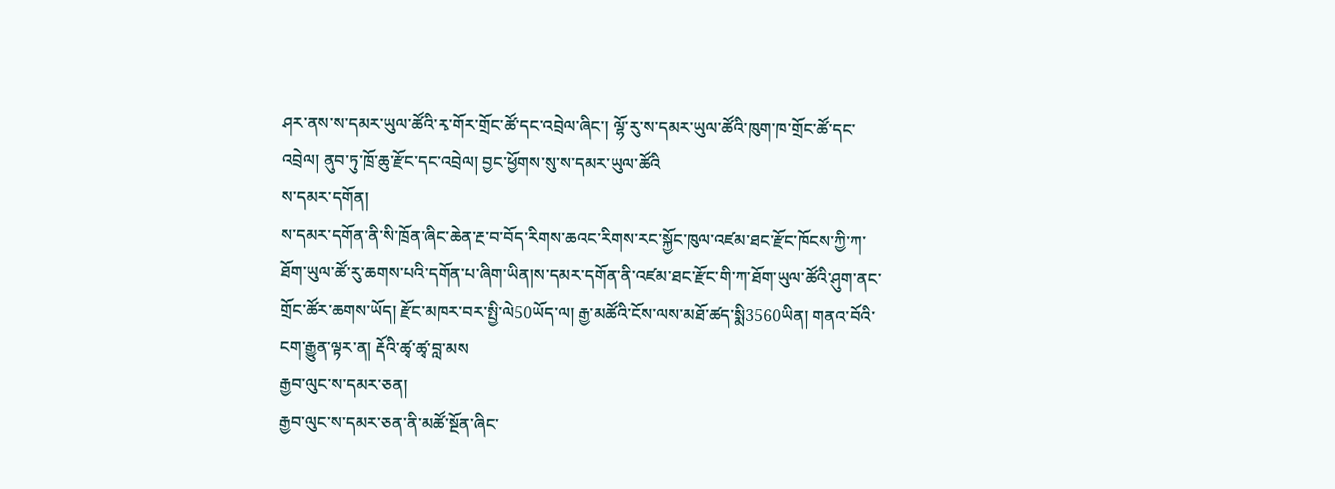ཤར་ནས་ས་དམར་ཡུལ་ཚོའི་རྭ་གོར་གྲོང་ཚོ་དང་འབྲེལ་ཞིང་། ལྷོ་རུ་ས་དམར་ཡུལ་ཚོའི་ཁུག་ཁ་གྲོང་ཚོ་དང་འབྲེལ། ནུབ་ཏུ་ཁྲོ་ཆུ་རྫོང་དང་འབྲེལ། བྱང་ཕྱོགས་སུ་ས་དམར་ཡུལ་ཚོའི
ས་དམར་དགོན།
ས་དམར་དགོན་ནི་སི་ཁྲོན་ཞིང་ཆེན་རྔ་བ་བོད་རིགས་ཆའང་རིགས་རང་སྐྱོང་ཁུལ་འཛམ་ཐང་རྫོང་ཁོངས་ཀྱི་ཀ་ཐོག་ཡུལ་ཚོ་རུ་ཆགས་པའི་དགོན་པ་ཞིག་ཡིན།ས་དམར་དགོན་ནི་འཛམ་ཐང་རྫོང་གི་ཀ་ཐོག་ཡུལ་ཚོའི་ཤུག་ནང་གྲོང་ཚོར་ཆགས་ཡོད། རྫོང་མཁར་བར་སྤྱི་ལེ50ཡོད་ལ། རྒྱ་མཚོའི་ངོས་ལས་མཐོ་ཚད་སྨི3560ཡིན། གནའ་བོའི་ངག་རྒྱུན་ལྟར་ན། རྡོའི་ཚྭ་ཚྭ་བླ་མས
རྒྱབ་ལུང་ས་དམར་ཅན།
རྒྱབ་ལུང་ས་དམར་ཅན་ནི་མཚོ་སྔོན་ཞིང་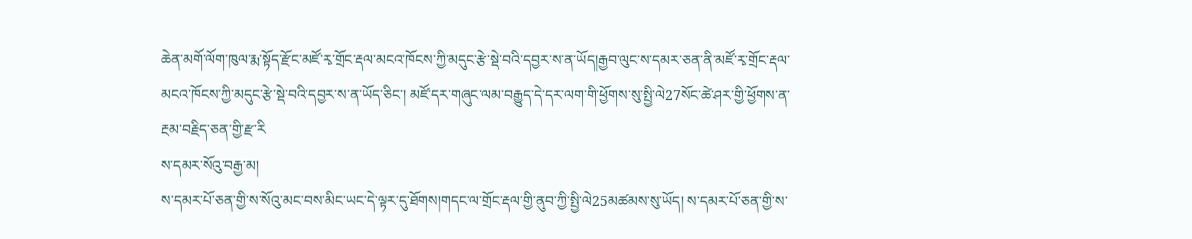ཆེན་མགོ་ལོག་ཁུལ་རྨ་སྟོད་རྫོང་མཛོ་རྭ་གྲོང་རྡལ་མངའ་ཁོངས་ཀྱི་མདུང་རྩེ་སྡེ་བའི་དབྱར་ས་ན་ཡོད།རྒྱབ་ལུང་ས་དམར་ཅན་ནི་མཛོ་རྭ་གྲོང་རྡལ་མངའ་ཁོངས་ཀྱི་མདུང་རྩེ་སྡེ་བའི་དབྱར་ས་ན་ཡོད་ཅིང་། མཛོ་དར་གཞུང་ལམ་བརྒྱུད་དེ་དར་ལག་གི་ཕྱོགས་སུ་སྤྱི་ལེ27སོང་ཚེ་ཤར་གྱི་ཕྱོགས་ན་རྔམ་བརྗིད་ཅན་གྱི་རྫ་རི
ས་དམར་སོའུ་བརྒྱ་མ།
ས་དམར་པོ་ཅན་གྱི་ས་སོའུ་མང་བས་མིང་ཡང་དེ་ལྟར་དུ་ཐོགས།གདང་ལ་གྲོང་རྡལ་གྱི་ནུབ་ཀྱི་སྤྱི་ལེ25མཚམས་སུ་ཡོད། ས་དམར་པོ་ཅན་གྱི་ས་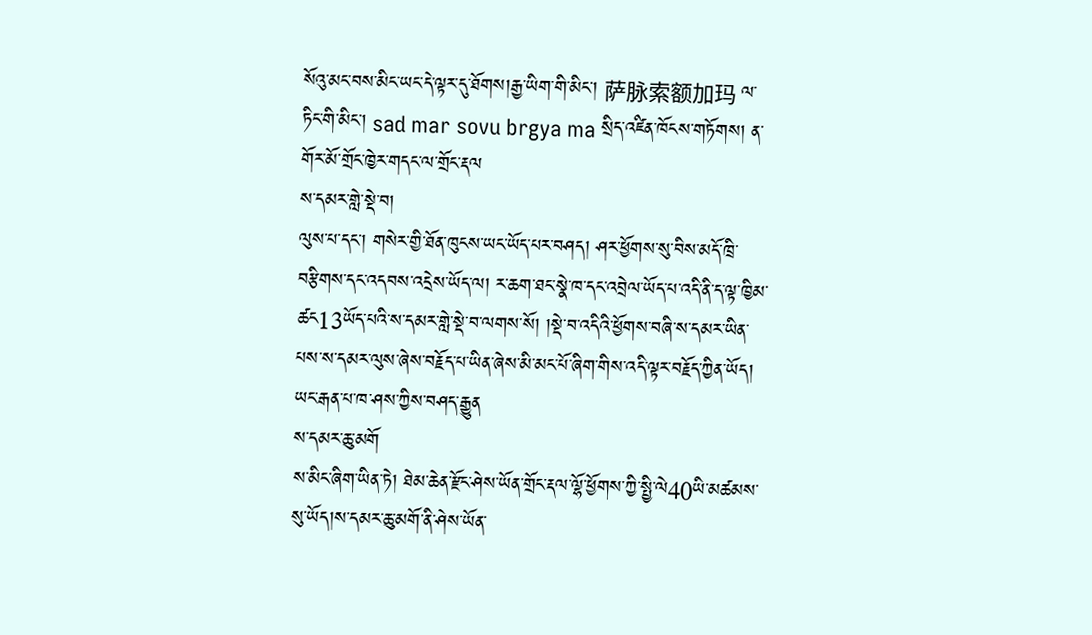སོའུ་མང་བས་མིང་ཡང་དེ་ལྟར་དུ་ཐོགས།རྒྱ་ཡིག་གི་མིང་། 萨脉索额加玛 ལ་ཏིང་གི་མིང་། sad mar sovu brgya ma སྲིད་འཛིན་ཁོངས་གཏོགས། ན་གོར་མོ་གྲོང་ཁྱེར་གདང་ལ་གྲོང་རྡལ
ས་དམར་གླེ་སྡེ་བ།
ལུས་པ་དང་། གསེར་གྱི་ཐོན་ཁུངས་ཡང་ཡོད་པར་བཤད། ཤར་ཕྱོགས་སུ་བིས་མདོ་ཁྲི་བརྩིགས་དང་འདབས་འདྲེས་ཡོད་ལ། ར་ཆག་ཐང་སྣེ་ཁ་དང་འབྲེལ་ཡོད་པ་འདི་ནི་ད་ལྟ་ཁྱིམ་ཚང13ཡོད་པའི་ས་དམར་གླེ་སྡེ་བ་ལགས་སོ། །སྡེ་བ་འདིའི་ཕྱོགས་བཞི་ས་དམར་ཡིན་པས་ས་དམར་ལུས་ཞེས་བརྗོད་པ་ཡིན་ཞེས་མི་མང་པོ་ཞིག་གིས་འདི་ལྟར་བརྗོད་ཀྱིན་ཡོད། ཡང་རྒན་པ་ཁ་ཤས་ཀྱིས་བཤད་རྒྱུན
ས་དམར་ཆུ་མགོ
ས་མིང་ཞིག་ཡིན་ཏེ། ཐེམ་ཆེན་རྫོང་ཤེས་ཡོན་གྲོང་རྡལ་ལྷོ་ཕྱོགས་ཀྱི་སྤྱི་ལེ40ཡི་མཚམས་སུ་ཡོད།ས་དམར་ཆུ་མགོ་ནི་ཤེས་ཡོན་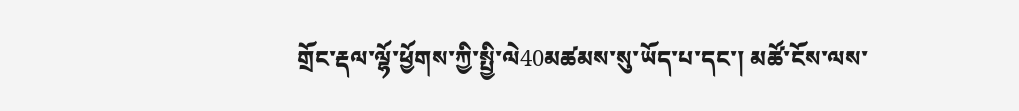གྲོང་རྡལ་ལྷོ་ཕྱོགས་ཀྱི་སྤྱི་ལེ40མཚམས་སུ་ཡོད་པ་དང་། མཚོ་ངོས་ལས་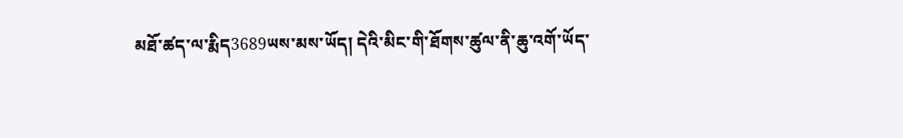མཐོ་ཚད་ལ་རྨིད3689ཡས་མས་ཡོད། དེའི་མིང་གི་ཐོགས་ཚུལ་ནི་ཆུ་འགོ་ཡོད་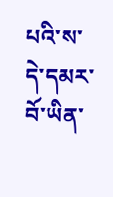པའི་ས་དེ་དམར་བོ་ཡིན་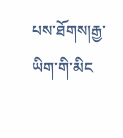པས་ཐོགས།རྒྱ་ཡིག་གི་མིང